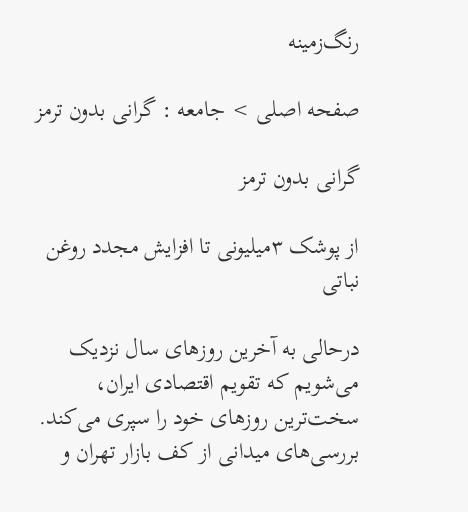رنگ‌زمینه

صفحه اصلی > جامعه : گرانی بدون ترمز

گرانی بدون ترمز

از پوشک ۳میلیونی تا افزایش مجدد روغن نباتی

درحالی به آخرین روزهای سال نزدیک می‌شویم که تقویم اقتصادی ایران، سخت‌ترین روزهای خود را سپری می‌کند. بررسی‌های میدانی از کف بازار تهران و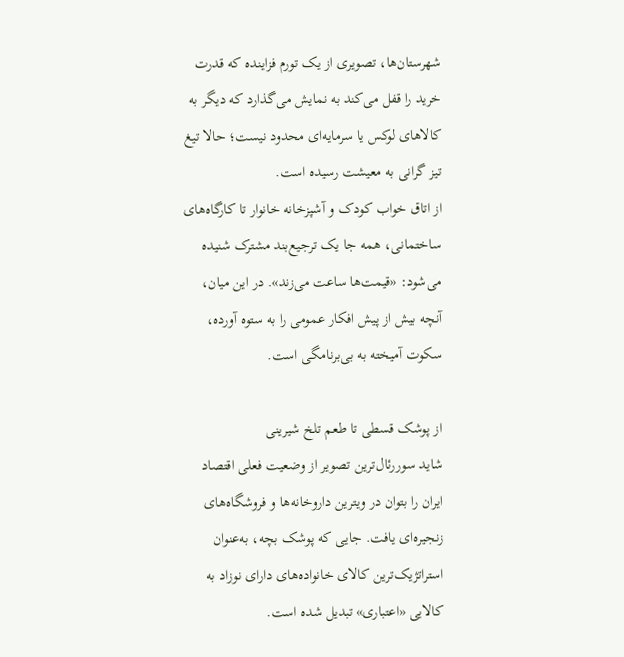شهرستان‌ها، تصویری از یک تورم فزاینده که قدرت خرید را قفل می‌کند به نمایش می‌گذارد که دیگر به کالاهای لوکس یا سرمایه‌ای محدود نیست؛ حالا تیغ تیز گرانی به معیشت رسیده است.
از اتاق خواب کودک و آشپزخانه خانوار تا کارگاه‌های ساختمانی، همه ‌جا یک ترجیع‌بند مشترک شنیده می‌شود: «قیمت‌ها ساعت می‌زند». در این میان، آنچه بیش از پیش افکار عمومی را به ستوه آورده، سکوت آمیخته به بی‌برنامگی است.

از پوشک قسطی تا طعم تلخ شیرینی
شاید سوررئال‌ترین تصویر از وضعیت فعلی اقتصاد ایران را بتوان در ویترین داروخانه‌ها و فروشگاه‌های زنجیره‌ای یافت. جایی‌ که پوشک بچه، به‌عنوان استراتژیک‌ترین کالای خانواده‌های دارای نوزاد به کالایی «اعتباری» تبدیل شده است.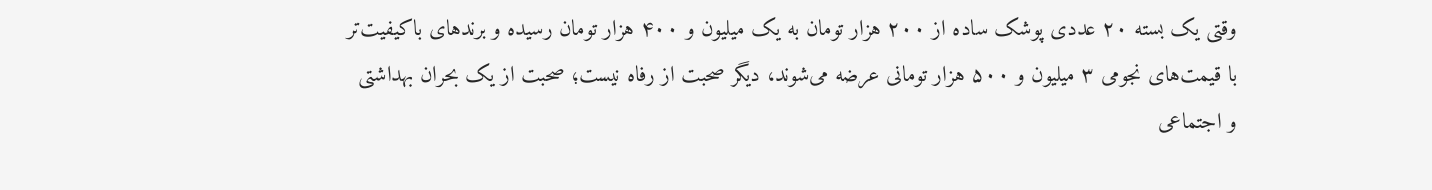وقتی یک بسته ۲۰ عددی پوشک ساده از ۲۰۰ هزار تومان به یک میلیون و ۴۰۰ هزار تومان رسیده و برندهای باکیفیت‌تر با قیمت‌های نجومی ۳ میلیون و ۵۰۰ هزار تومانی عرضه می‌شوند، دیگر صحبت از رفاه نیست؛ صحبت از یک بحران بهداشتی و اجتماعی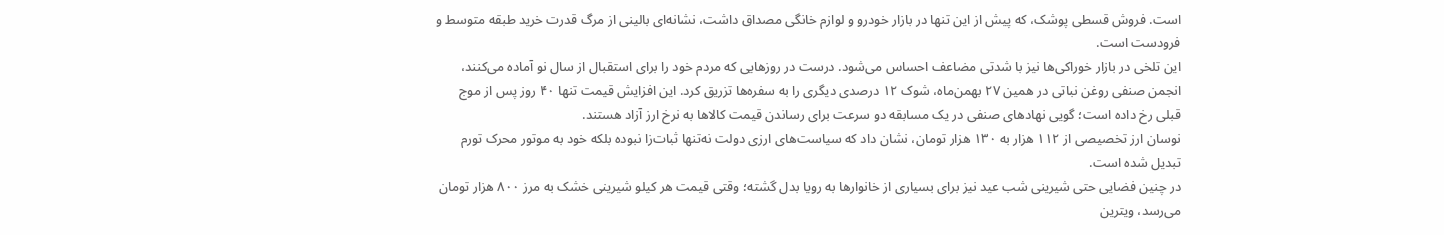است. فروش قسطی پوشک، که پیش از این تنها در بازار خودرو و لوازم خانگی مصداق داشت، نشانه‌ای بالینی از مرگ قدرت خرید طبقه متوسط و فرودست است.
این تلخی در بازار خوراکی‌ها نیز با شدتی مضاعف احساس می‌شود. درست در روزهایی که مردم خود را برای استقبال از سال نو آماده می‌کنند، انجمن صنفی روغن نباتی در همین ۲۷ بهمن‌ماه، شوک ۱۲‌ درصدی دیگری را به سفره‌ها تزریق کرد. این افزایش قیمت تنها ۴۰ روز پس از موج قبلی رخ داده است؛ گویی نهادهای صنفی در یک مسابقه دو سرعت برای رساندن قیمت کالاها به نرخ ارز آزاد هستند.
نوسان ارز تخصیصی از ۱۱۲ هزار به ۱۳۰ هزار تومان، نشان داد که سیاست‌های ارزی دولت نه‌تنها ثبات‌زا نبوده بلکه خود به موتور محرک تورم تبدیل شده است.
در چنین فضایی حتی شیرینی شب عید نیز برای بسیاری از خانوارها به رویا بدل گشته؛ وقتی قیمت هر کیلو شیرینی خشک به مرز ۸۰۰ هزار تومان می‌رسد، ویترین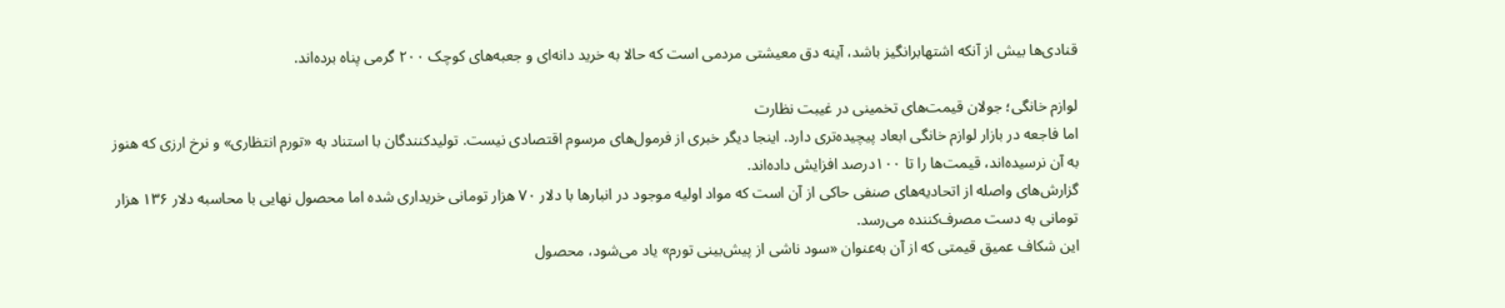قنادی‌ها بیش از آنکه اشتهابرانگیز باشد، آینه دق معیشتی مردمی است که حالا به خرید دانه‌ای و جعبه‌های کوچک ۲۰۰ گرمی پناه برده‌اند.

لوازم خانگی؛ جولان قیمت‌های تخمینی در غیبت نظارت
اما فاجعه در بازار لوازم خانگی ابعاد پیچیده‌تری دارد. اینجا دیگر خبری از فرمول‌های مرسوم اقتصادی نیست. تولیدکنندگان با استناد به «تورم انتظاری» و نرخ ارزی که هنوز به آن نرسیده‌اند، قیمت‌ها را تا ۱۰۰‌درصد افزایش داده‌اند.
گزارش‌های واصله از اتحادیه‌های صنفی حاکی از آن است که مواد اولیه موجود در انبارها با دلار ۷۰ هزار تومانی خریداری شده اما محصول نهایی با محاسبه دلار ۱۳۶ هزار تومانی به دست مصرف‌کننده می‌رسد.
این شکاف عمیق قیمتی که از آن به‌عنوان «سود ناشی از پیش‌بینی تورم» یاد می‌شود، محصول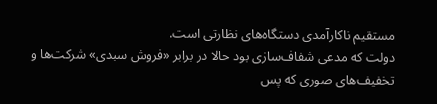مستقیم ناکارآمدی دستگاه‌های نظارتی است.
دولت که مدعی شفاف‌سازی بود حالا در برابر «فروش سبدی» شرکت‌ها و تخفیف‌های صوری که پس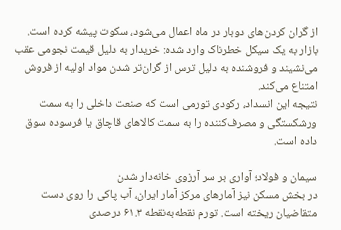از گران کردن‌های دوبار در ماه اعمال می‌شود، سکوت پیشه کرده است. بازار به یک سیکل خطرناک وارد شده: خریدار به دلیل قیمت نجومی عقب می‌نشیند و فروشنده به دلیل ترس از گران‌تر شدن مواد اولیه از فروش امتناع می‌کند.
نتیجه این انسداد، رکودی تورمی است که صنعت داخلی را به سمت ورشکستگی و مصرف‌کننده را به سمت کالاهای قاچاق یا فرسوده سوق داده است.

سیمان و فولاد؛ آواری بر سر آرزوی خانه‌دار شدن
در بخش مسکن نیز آمارهای مرکز آمار ایران، آب پاکی را روی دست متقاضیان ریخته است. تورم نقطه‌به‌نقطه ۶۱.۳‌ درصدی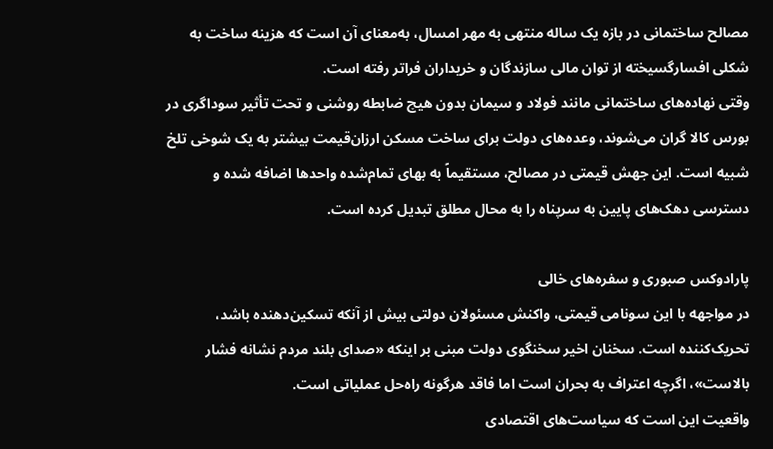مصالح ساختمانی در بازه یک ‌ساله منتهی به مهر امسال، به‌معنای آن است که هزینه ساخت به شکلی افسارگسیخته از توان مالی سازندگان و خریداران فراتر رفته است.
وقتی نهاده‌های ساختمانی مانند فولاد و سیمان بدون هیچ ضابطه روشنی و تحت تأثیر سوداگری در بورس کالا گران می‌شوند، وعده‌های دولت برای ساخت مسکن ارزان‌قیمت بیشتر به یک شوخی تلخ شبیه است. این جهش قیمتی در مصالح، مستقیماً به بهای تمام‌شده واحدها اضافه شده و دسترسی دهک‌های پایین به سرپناه را به محال مطلق تبدیل کرده است.

پارادوکس صبوری و سفره‌های خالی
در مواجهه با این سونامی قیمتی، واکنش مسئولان دولتی بیش از آنکه تسکین‌دهنده باشد، تحریک‌کننده است. سخنان اخیر سخنگوی دولت مبنی بر اینکه «صدای بلند مردم نشانه فشار بالاست»، اگرچه اعتراف به بحران است اما فاقد هرگونه راه‌حل عملیاتی است.
واقعیت این است که سیاست‌های اقتصادی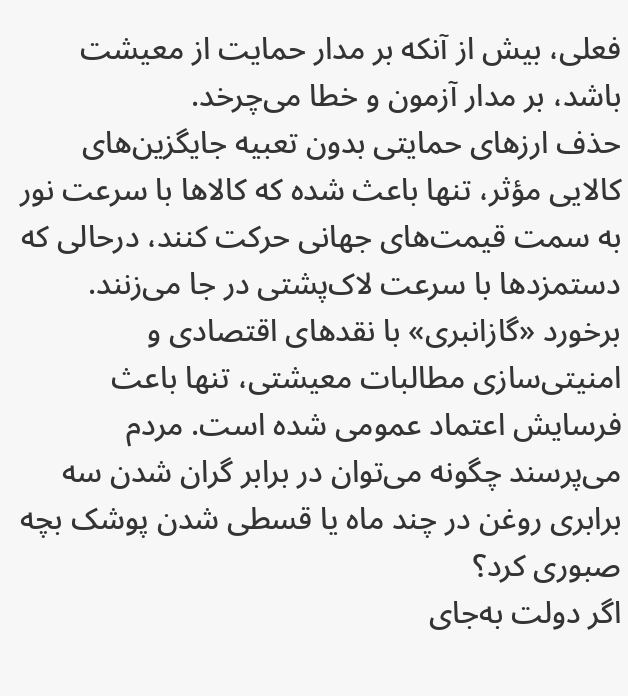فعلی، بیش از آنکه بر مدار حمایت از معیشت باشد، بر مدار آزمون و خطا می‌چرخد.
حذف ارزهای حمایتی بدون تعبیه جایگزین‌های کالایی مؤثر، تنها باعث شده که کالاها با سرعت نور به سمت قیمت‌های جهانی حرکت کنند، درحالی‌ که دستمزدها با سرعت لاک‌پشتی در جا می‌زنند. برخورد «گازانبری» با نقدهای اقتصادی و امنیتی‌سازی مطالبات معیشتی، تنها باعث فرسایش اعتماد عمومی شده است. مردم می‌پرسند چگونه می‌توان در برابر گران شدن سه برابری روغن در چند ماه یا قسطی شدن پوشک بچه صبوری کرد؟
اگر دولت به‌جای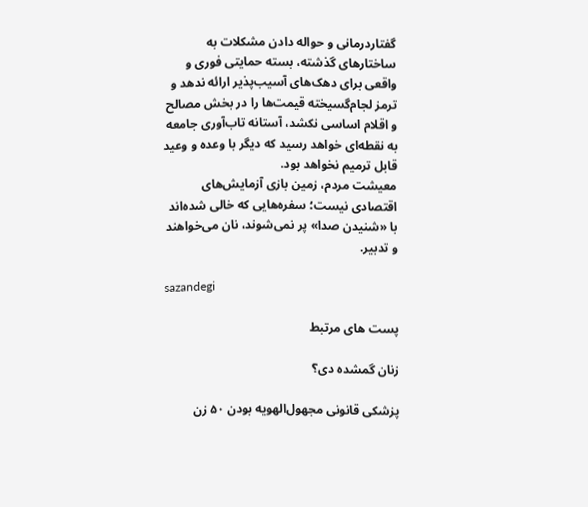گفتاردرمانی و حواله دادن مشکلات به ساختارهای گذشته، بسته حمایتی فوری و واقعی برای دهک‌های آسیب‌پذیر ارائه ندهد و ترمز لجام‌گسیخته قیمت‌ها را در بخش مصالح و اقلام اساسی نکشد، آستانه تاب‌آوری جامعه به نقطه‌ای خواهد رسید که دیگر با وعده و وعید قابل ترمیم نخواهد بود.
معیشت مردم، زمین بازی آزمایش‌های اقتصادی نیست؛ سفره‌هایی که خالی شده‌اند با «شنیدن صدا» پر نمی‌شوند، نان می‌خواهند و تدبیر.

sazandegi

پست های مرتبط

زنان گمشده دی؟

پزشکی قانونی مجهول‌الهویه بودن ۵۰ زن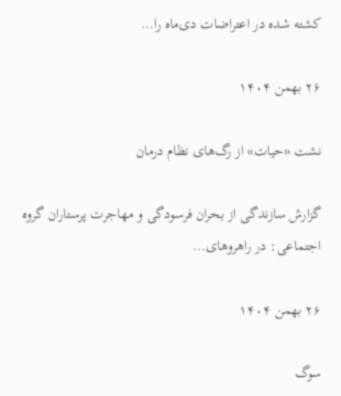کشته ‌شده در اعتراضات دی‌ماه را…

۲۶ بهمن ۱۴۰۴

نشت «حیات» از رگ‌های نظام درمان

گزارش سازندگی از بحران فرسودگی و مهاجرت پرستاران گروه اجتماعی: در راهروهای…

۲۶ بهمن ۱۴۰۴

سوگ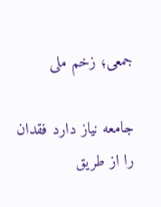جمعی؛ زخم ملی

جامعه نیاز دارد فقدان را از طریق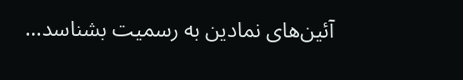آئین‌های نمادین به رسمیت بشناسد…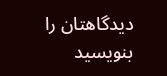دیدگاهتان را بنویسید